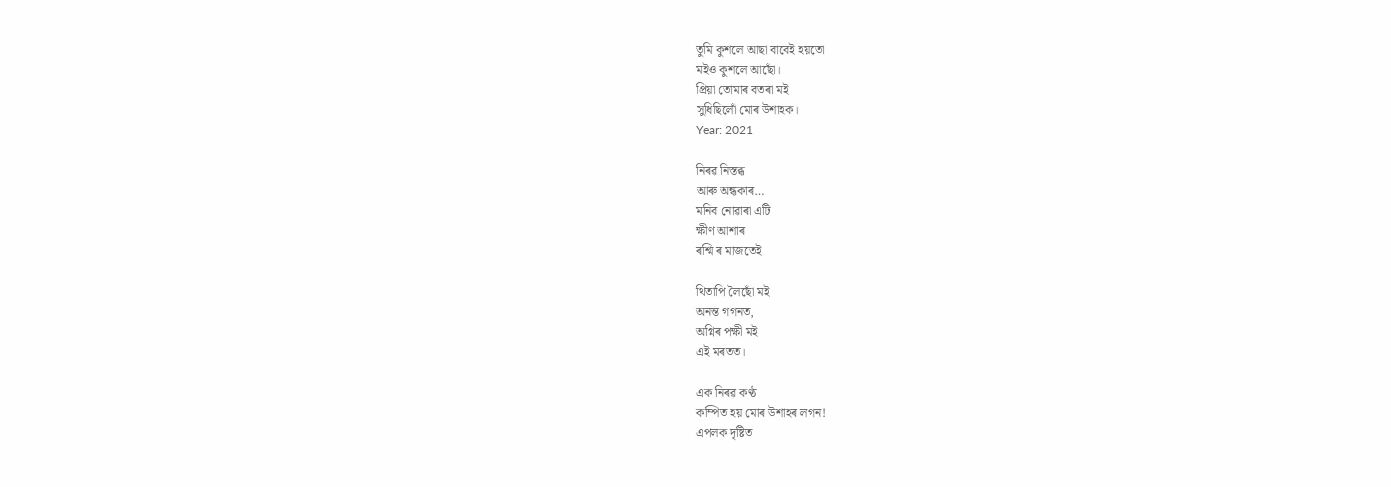তুমি কুশলে আছা বাবেই হয়তো
মইও কুশলে আছোঁ।
প্ৰিয়া তোমাৰ বতৰা মই
সুধিছিলোঁ মোৰ উশাহক।
Year: 2021

নিৰৱ নিস্তব্ধ
আৰু অন্ধকাৰ…
মনিব নোৱাৰা এটি
ক্ষীণ আশাৰ
ৰশ্মি ৰ মাজতেই

থিতাপি লৈছোঁ মই
অনন্ত গগনত,
অগ্নিৰ পক্ষী মই
এই মৰতত।

এক নিৰৱ কণ্ঠ
কম্পিত হয় মোৰ উশাহৰ লগন!
এপলক দৃষ্টিত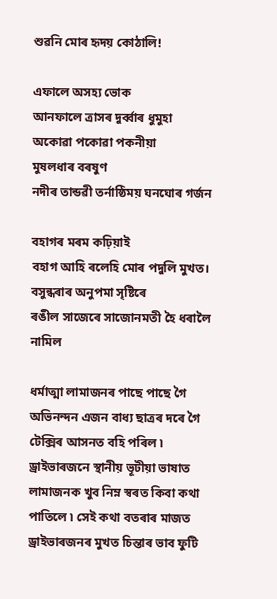শুৱনি মোৰ হৃদয় কোঠালি!

এফালে অসহ্য ভোক
আনফালে ত্ৰাসৰ দুৰ্ব্বাৰ ধুমুহা
অকোৱা পকোৱা পকনীয়া
মুষলধাৰ বৰষুণ
নদীৰ তান্ডৱী তৰ্নাষ্ঠিময় ঘনঘোৰ গৰ্জন

বহাগৰ মৰম কঢ়িয়াই
বহাগ আহি ৰলেহি মোৰ পদুলি মুখত।
বসুন্ধৰাৰ অনুপমা সৃষ্টিৰে
ৰঙীল সাজেৰে সাজোনমতী হৈ ধৰালৈ নামিল

ধৰ্মাত্মা লামাজনৰ পাছে পাছে গৈ অভিনন্দন এজন বাধ্য ছাত্ৰৰ দৰে গৈ টেক্সিৰ আসনত বহি পৰিল ৷ ড্ৰাইভাৰজনে স্থানীয় ভূটীয়া ভাষাত লামাজনক খুব নিম্ন স্বৰত কিবা কথা পাতিলে ৷ সেই কথা বতৰাৰ মাজত ড্ৰাইভাৰজনৰ মুখত চিন্তাৰ ভাব ফুটি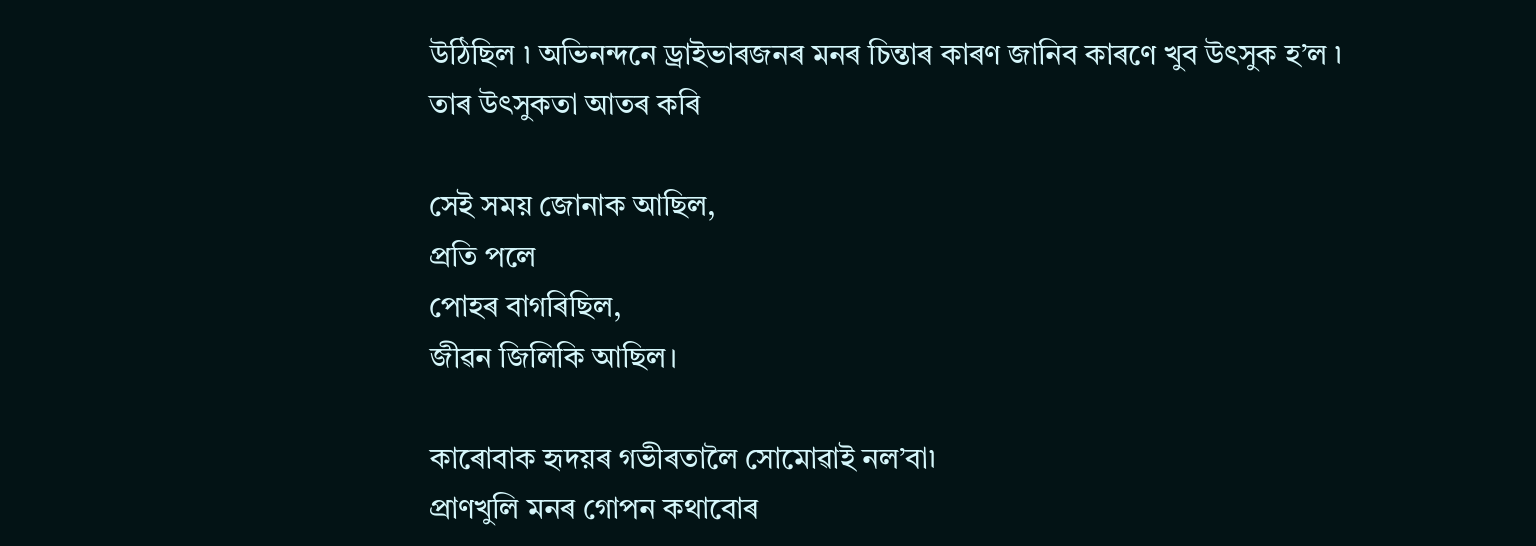উঠিছিল ৷ অভিনন্দনে ড্ৰাইভাৰজনৰ মনৰ চিন্তাৰ কাৰণ জানিব কাৰণে খুব উৎসুক হ’ল ৷ তাৰ উৎসুকতা আতৰ কৰি

সেই সময় জোনাক আছিল,
প্ৰতি পলে
পোহৰ বাগৰিছিল,
জীৱন জিলিকি আছিল।

কাৰোবাক হৃদয়ৰ গভীৰতালৈ সোমোৱাই নল’বা৷
প্ৰাণখুলি মনৰ গোপন কথাবোৰ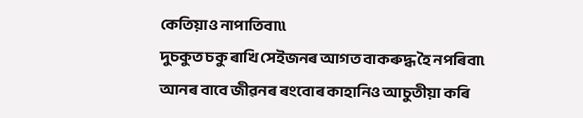কেতিয়াও নাপাতিবা৷৷
দুচকুত চকু ৰাখি সেইজনৰ আগত বাকৰুদ্ধ হৈ নপৰিবা৷
আনৰ বাবে জীৱনৰ ৰংবোৰ কাহানিও আচুতীয়া কৰি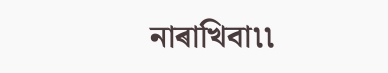নাৰাখিবা৷৷